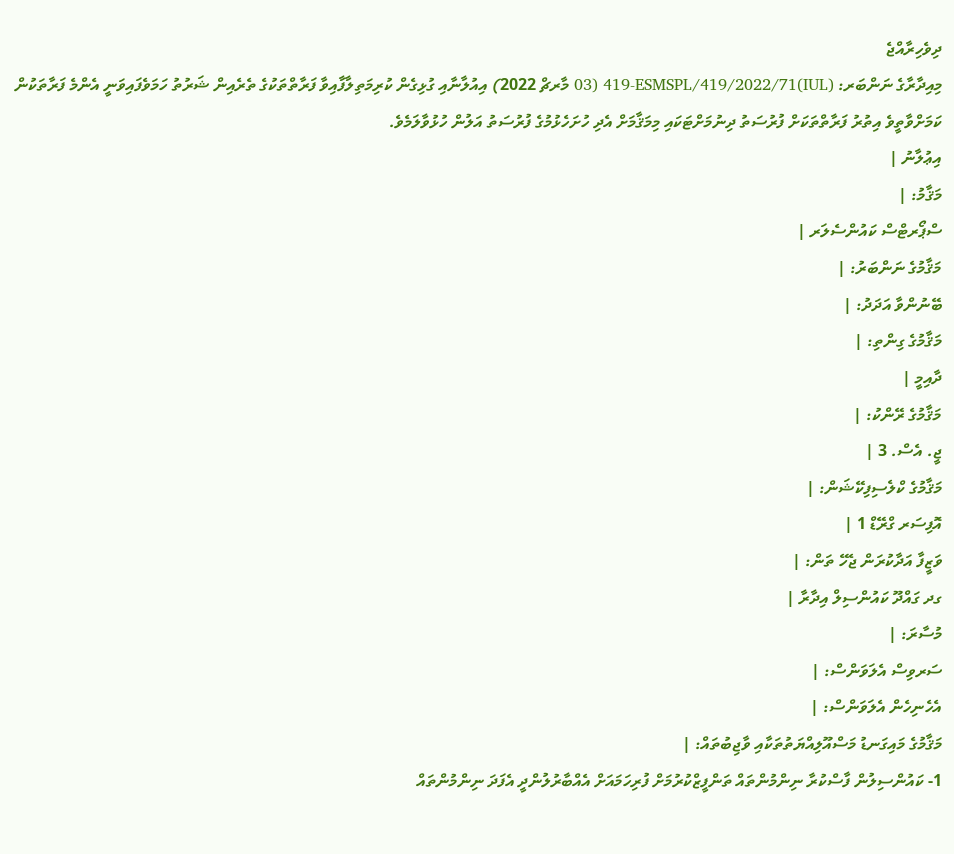ދިވެހިރާއްޖެ
މިއިދާރާގެ ނަންބަރ: (IUL)419-ESMSPL/419/2022/71 (03 މާރޗް 2022) އިއުލާނާއި ގުޅިގެން ކުރިމަތިލާފާއިވާ ފަރާތްތަކުގެ ތެރެއިން ޝަރުތު ހަމަވެފައިވަނީ އެންމެ ފަރާތަކުން ކަމަށްވާތީވެ އިތުރު ފަރާތްތަކަށް ފުރުސަތު ދިނުމަށްޓަކައި މިމަޤާމަށް އެދި ހުށަހެޅުމުގެ ފުރުސަތު އަލުން ހުޅުވާލަމެވެ.
އިޢުލާނު |
މަޤާމު: |
ސްޕޯރޓްސް ކައުންސެލަރ |
މަޤާމުގެ ނަންބަރު: |
ބޭނުންވާ އަދަދު: |
މަޤާމުގެ ގިންތި: |
ދާއިމީ |
މަޤާމުގެ ރޭންކު: |
ޖީ. އެސް. 3 |
މަޤާމުގެ ކްލެސިފިކޭޝަން: |
އޮފިސަރ ގްރޭޑް 1 |
ވަޒީފާ އަދާކުރަން ޖެހޭ ތަން: |
ގދ ގައްދޫ ކައުންސިލް އިދާރާ |
މުސާރަ: |
ސަރވިސް އެލަވަންސް: |
އެހެނިހެން އެލަވަންސް: |
މަޤާމުގެ މައިގަނޑު މަސްއޫލިއްޔަތުތަކާއި ވާޖިބުތައް: |
1- ކައުންސިލުން ފާސްކުރާ ނިންމުންތައް ތަންފީޒްކުރުމަށް ފުރިހަމައަށް އެއްބާރުލުންދީ އެފަދަ ނިންމުންތައް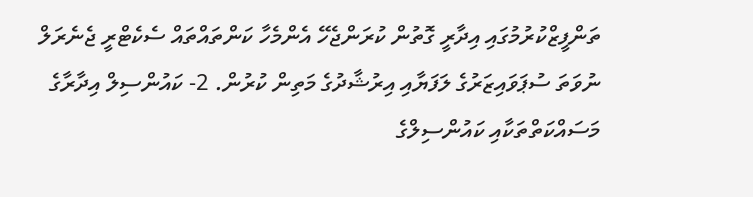ތަންފީޒްކުރުމުގައި އިދާރީ ގޮތުން ކުރަންޖެހޭ އެންމެހާ ކަންތައްތައް ސެކެޓްރީ ޖެނެރަލް ނުވަތަ ސުޕަވައިޒަރުގެ ލަފަޔާއި އިރުޝާދުގެ މަތިން ކުރުން. 2- ކައުންސިލް އިދާރާގެ މަސައްކަތްތަކާއި ކައުންސިލްގެ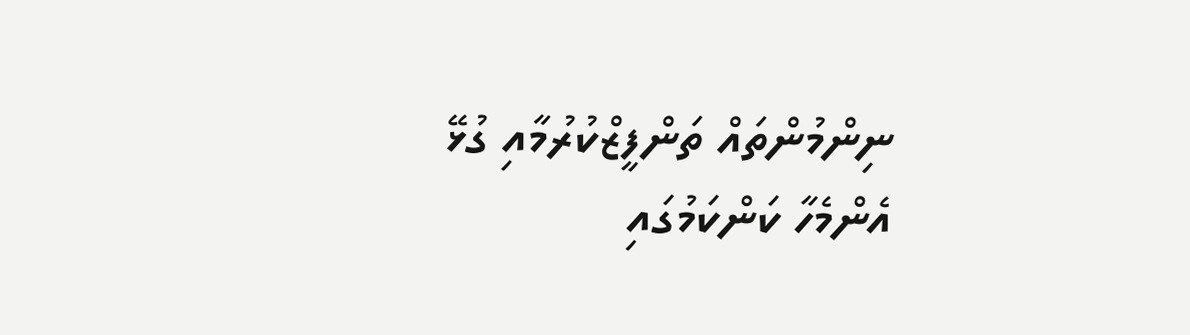ނިންމުންތައް ތަންފީޒްކުރުމާއި ގުޅޭ އެންމެހާ ކަންކަމުގައި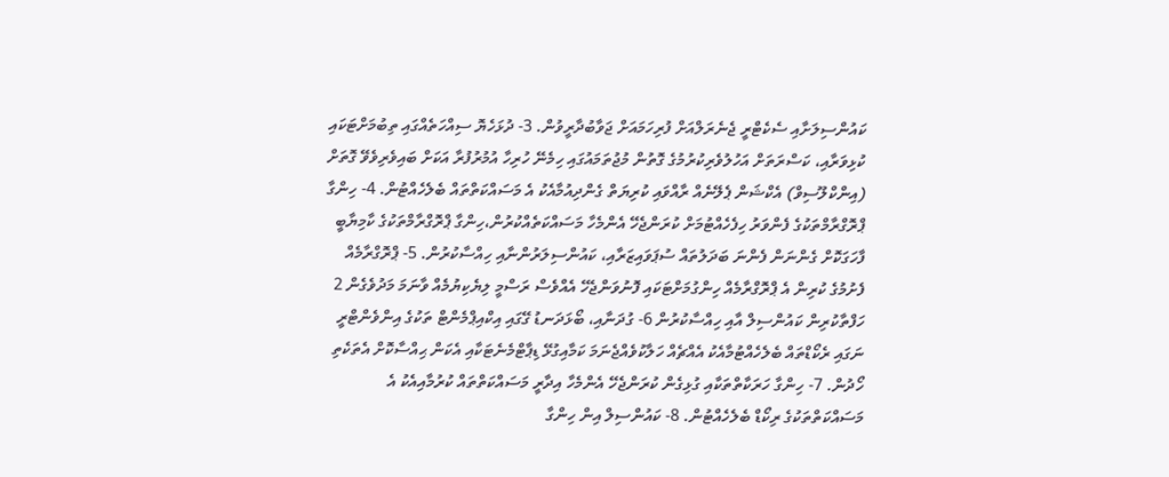ކައުންސިލަށާއި ސެކެޓްރީ ޖެނެރަލްއަށް ފުރިހަމައަށް ޖަވާބުދާރީވުން. 3- ދުޅަހެޔޮ ސިއްހަތެއްގައި ތިބުމަށްޓަކައި ކުޅިވަރާއި، ކަސްރަތަށް އަހުލުވެރިކުރުމުގެ ގޮތުން މުޖުތަމައުގައި ހިމެނޭ ހުރިހާ އުމުރުފުރާ އަކަށް ބައިވެރިވެވޭ ގޮތަށް (އިންކްލޫސިވް) އެކްޝަން ޕެލޭނެއް ރާއްވައި ކުރިޔަތް ގެންދިއުމާއެކު އެ މަސައްކަތްތައް ބެލެހެއްޓުން. 4- ހިންގާ ޕްރޮގްރާމްތަކުގެ ފެންވަރު ހިފެހެއްޓުމަށް ކުރަންޖެހޭ އެންމެހާ މަސައްކަތެއްކުރުން،ހިންގާ ޕްރޮގްރާމްތަކުގެ ކާމިޔާބީ ފާހަގަކޮށް ގެންނަން ފެންނަ ބަދަލުތައް ސުޕަވައިޒަރާއި، ކައުންސިލަރުންނާއި ހިއްސާކުރުން. 5- ޕްރޮގްރާމެއް ފެށުމުގެ ކުރިން އެ ޕްރޮގްރާމެއް ހިންގުމަށްޓަކައި ފޮނުވަންޖެހޭ އެއްވެސް ރަސްމީ ލިޔެކިޔުމެއް ވާނަމަ މަދުވެގެން 2 ހަފްތާކުރިން ކައުންސިލް އާއި ހިއްސާކުރުން 6- ގުދަނާއި، ބޯޅަދަނޑު ގޭގައި އިކްއިޕްމެންޓް ތަކުގެ އިންވެންޓްރީ ނަގައި ރެކޯޑްތައް ބެލެހެއްޓުމާއެކު އެއްޗެއް ހަލާކުވެއްޖެނަމަ ކަމާއިގުޅޭ ޑިޕާޓްމެނެޓަކާއި އެކަން ޙިއްސާކޮށް އެތަކެތި ހޯދުން. 7- ހިންގާ ހަރަކާތްތަކާއި ގުޅިގެން ކުރަންޖެހޭ އެންމެހާ އިދާރީ މަސައްކަތްތައް ކުރުމާއިއެކު އެ މަސައްކަތްތަކުގެ ރިކޯޑް ބެލެހެއްޓުން. 8- ކައުންސިލް އިން ހިންގާ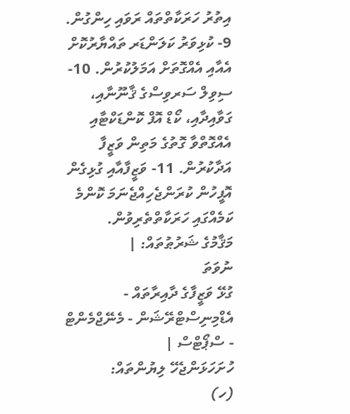އިތުރު ހަރަކާތްތައް ރަވައި ހިންގުން. 9- ކުޅިވަރު ކަލަންޑަރ ތައްޔާރުކޮށް އެއާއި އެއްގޮތަށް އަމަލުކުރުން. 10- ސިވިލް ސަރވިސްގެ ޤާނޫނާއި، ގަވާއިދާއި، ކޯޑް އޮފް ކޮންޑަކްޓާއި އެއްގޮތްވާ ގޮތުގެ މަތިން ވަޒީފާ އަދާކުރުން. 11- ވަޒީފާއާއި ގުޅިގެން އޮފީހުން ކުރަންޖެހިއްޖެނަމަ ކޮންމެ ކަމެއްގައި ހަރަކާތްތެރިވުން.
މަޤާމުގެ ޝަރުޠުތައް: |
ނުވަތަ
ގުޅޭ ވަޒީފާގެ ދާއިރާތައް - އެޑްމިނިސްޓްރޭޝަން - މެނޭޖްމެންޓް - ސްޕޯޓްސް |
ހުށަހަޅަންޖެހޭ ލިޔުންތައް:
(ހ)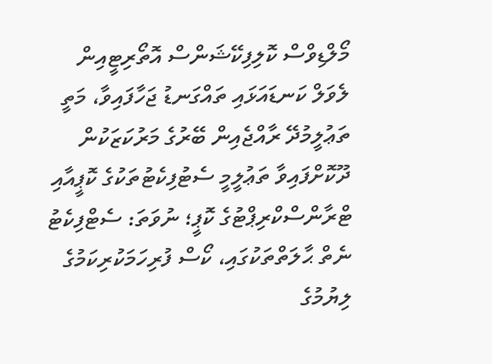މޯލްޑިވްސް ކޮލިފިކޭޝަންސް އޮތޯރިޓީއިން ލެވަލް ކަނޑައަޅައި ތައްގަނޑު ޖަހާފައިވާ، މަތީ ތަޢުލީމުދޭ ރާއްޖެއިން ބޭރުގެ މަރުކަޒަކުން ދޫކޮށްފައިވާ ތަޢުލީމީ ސެޓުފިކެޓުތަކުގެ ކޮޕީއާއި ޓްރާންސްކްރިޕްޓުގެ ކޮޕީ؛ ނުވަތަ: ސެޓްފިކެޓު ނެތް ޙާލަތްތަކުގައި، ކޯސް ފުރިހަމަކުރިކަމުގެ ލިޔުމުގެ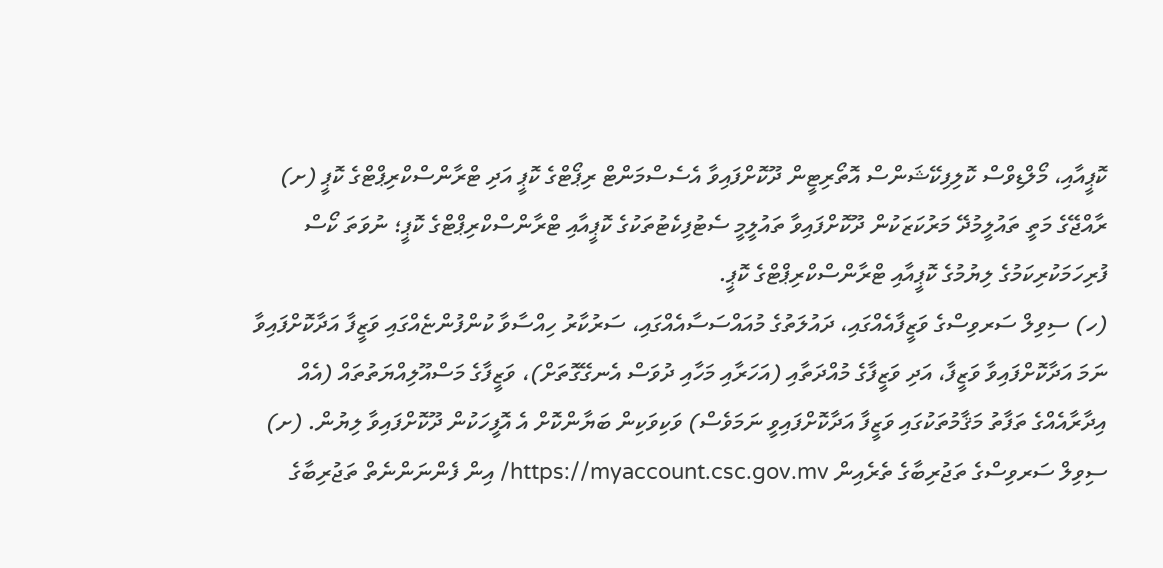ކޮޕީއާއި، މޯލްޑިވްސް ކޮލިފިކޭޝަންސް އޮތޯރިޓީން ދޫކޮށްފައިވާ އެސެސްމަންޓް ރިޕޯޓްގެ ކޮޕީ އަދި ޓްރާންސްކްރިޕްޓްގެ ކޮޕީ (ށ) ރާއްޖޭގެ މަތީ ތައުލީމުދޭ މަރުކަޒަކުން ދޫކޮށްފައިވާ ތައުލީމީ ސެޓުފިކެޓުތަކުގެ ކޮޕީއާއި ޓްރާންސްކްރިޕްޓްގެ ކޮޕީ؛ ނުވަތަ ކޯސް ފުރިހަމަކުރިކަމުގެ ލިޔުމުގެ ކޮޕީއާއި ޓްރާންސްކްރިޕްޓްގެ ކޮޕީ.
(ހ) ސިވިލް ސަރވިސްގެ ވަޒީފާއެއްގައި، ދައުލަތުގެ މުއައްސަސާއެއްގައި، ސަރުކާރު ހިއްސާވާ ކުންފުންޏެއްގައި ވަޒީފާ އަދާކޮށްފައިވާ ނަމަ އަދާކޮށްފައިވާ ވަޒީފާ، އަދި ވަޒީފާގެ މުއްދަތާއި (އަހަރާއި މަހާއި ދުވަސް އެނގޭގޮތަށް)، ވަޒީފާގެ މަސްއޫލިއްޔަތުތައް (އެއް އިދާރާއެއްގެ ތަފާތު މަޤާމުތަކުގައި ވަޒީފާ އަދާކޮށްފައިވީ ނަމަވެސް) ވަކިވަކިން ބަޔާންކޮށް އެ އޮފީހަކުން ދޫކޮށްފައިވާ ލިޔުން. (ށ) ސިވިލް ސަރވިސްގެ ތަޖުރިބާގެ ތެރެއިން https://myaccount.csc.gov.mv/ އިން ފެންނަންނެތް ތަޖުރިބާގެ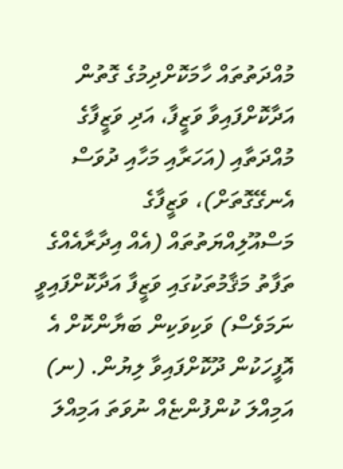މުއްދަތުތައް ހާމަކޮށްދިމުގެ ގޮތުން އަދާކޮށްފައިވާ ވަޒީފާ، އަދި ވަޒީފާގެ މުއްދަތާއި (އަހަރާއި މަހާއި ދުވަސް އެނގޭގޮތަށް)، ވަޒީފާގެ މަސްއޫލިއްޔަތުތައް (އެއް އިދާރާއެއްގެ ތަފާތު މަޤާމުތަކުގައި ވަޒީފާ އަދާކޮށްފައިވީ ނަމަވެސް) ވަކިވަކިން ބަޔާންކޮށް އެ އޮފީހަކުން ދޫކޮށްފައިވާ ލިޔުން. (ނ) އަމިއްލަ ކުންފުންޏެއް ނުވަތަ އަމިއްލަ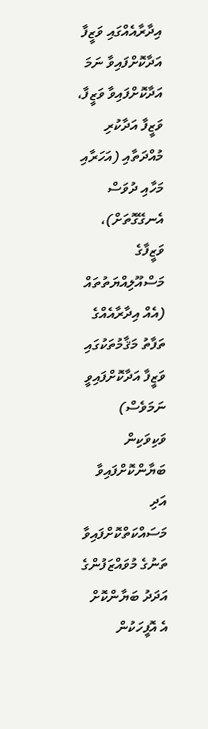އިދާރާއެއްގައި ވަޒީފާ އަދާކޮށްފައިވާ ނަމަ އަދާކޮށްފައިވާ ވަޒީފާ، ވަޒީފާ އަދާކުރި މުއްދަތާއި (އަހަރާއި މަހާއި ދުވަސް އެނގޭގޮތަށް)، ވަޒީފާގެ މަސްއޫލިއްޔަތުތައް (އެއް އިދާރާއެއްގެ ތަފާތު މަޤާމުތަކުގައި ވަޒީފާ އަދާކޮށްފައިވީ ނަމަވެސް) ވަކިވަކިން ބަޔާންކޮށްފައިވާ އަދި މަސައްކަތްކޮށްފައިވާ ތަނުގެ މުވައްޒަފުންގެ އަދަދު ބަޔާންކޮށް އެ އޮފީހަކުން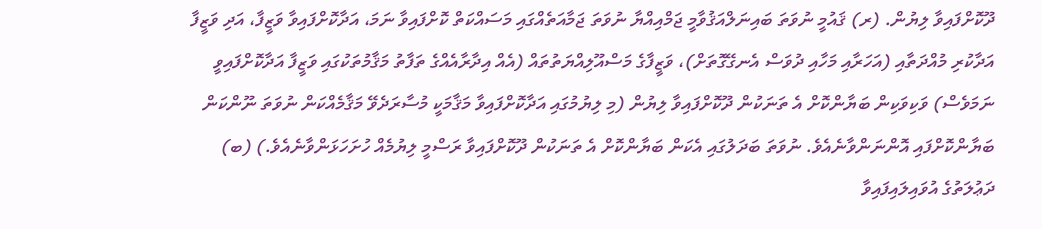ދޫކޮށްފައިވާ ލިޔުން. (ރ) ޤައުމީ ނުވަތަ ބައިނަލްއަޤުވާމީ ޖަމްއިއްޔާ ނުވަތަ ޖަމާއަތެއްގައި މަސައްކަތް ކޮށްފައިވާ ނަމަ، އަދާކޮށްފައިވާ ވަޒީފާ، އަދި ވަޒީފާ އަދާކުރި މުއްދަތާއި (އަހަރާއި މަހާއި ދުވަސް އެނގޭގޮތަށް)، ވަޒީފާގެ މަސްއޫލިއްޔަތުތައް (އެއް އިދާރާއެއްގެ ތަފާތު މަޤާމުތަކުގައި ވަޒީފާ އަދާކޮށްފައިވީ ނަމަވެސް) ވަކިވަކިން ބަޔާންކޮށް އެ ތަނަކުން ދޫކޮށްފައިވާ ލިޔުން (މި ލިޔުމުގައި އަދާކޮށްފައިވާ މަޤާމަކީ މުސާރަދެވޭ މަޤާމެއްކަން ނުވަތަ ނޫންކަން ބަޔާންކޮށްފައި އޮންނަންވާނެއެވެ. ނުވަތަ ބަދަލުގައި އެކަން ބަޔާންކޮށް އެ ތަނަކުން ދޫކޮށްފައިވާ ރަސްމީ ލިޔުމެއް ހުށަހަޅަންވާނެއެވެ.) (ބ) ދަޢުލަތުގެ އުވައިލައިފައިވާ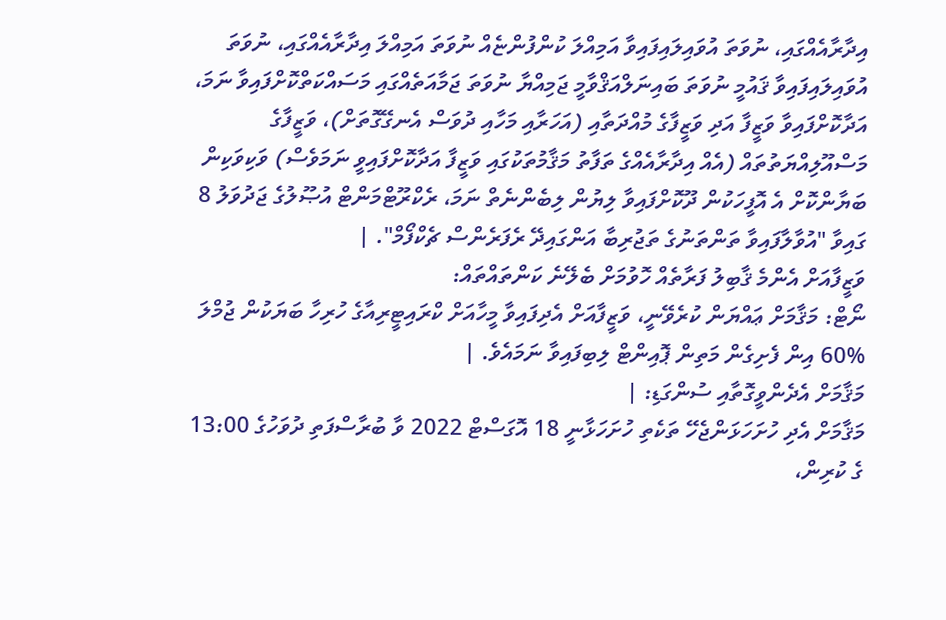އިދާރާއެއްގައި، ނުވަތަ އުވައިލައިފައިވާ އަމިއްލަ ކުންފުންޏެއް ނުވަތަ އަމިއްލަ އިދާރާއެއްގައި، ނުވަތަ އުވައިލައިފައިވާ ޤައުމީ ނުވަތަ ބައިނަލްއަޤްވާމީ ޖަމިއްޔާ ނުވަތަ ޖަމާއަތެއްގައި މަސައްކަތްކޮށްފައިވާ ނަމަ، އަދާކޮށްފައިވާ ވަޒީފާ އަދި ވަޒީފާގެ މުއްދަތާއި (އަހަރާއި މަހާއި ދުވަސް އެނގޭގޮތަށް)، ވަޒީފާގެ މަސްއޫލިއްޔަތުތައް (އެއް އިދާރާއެއްގެ ތަފާތު މަޤާމުތަކުގައި ވަޒީފާ އަދާކޮށްފައިވީ ނަމަވެސް) ވަކިވަކިން ބަޔާންކޮށް އެ އޮފީހަކުން ދޫކޮށްފައިވާ ލިޔުން ލިބެންނެތް ނަމަ، ރެކްރޫޓްމަންޓް އުޞޫލުގެ ޖަދުވަލު 8 ގައިވާ "އުވާލާފައިވާ ތަންތަނުގެ ތަޖުރިބާ އަންގައިދޭ ރެފަރެންސް ޗެކްފޯމް". |
ވަޒީފާއަށް އެންމެ ޤާބިލު ފަރާތެއް ހޮވުމަށް ބެލޭނެ ކަންތައްތައް:
ނޯޓް: މަޤާމަށް ޢައްޔަން ކުރެވޭނީ، ވަޒީފާއަށް އެދިފައިވާ މީހާއަށް ކްރައިޓީރިއާގެ ހުރިހާ ބަޔަކުން ޖުމްލަ %60 އިން ފެށިގެން މަތިން ޕޮއިންޓް ލިބިފައިވާ ނަމައެވެ. |
މަޤާމަށް އެދެންވީގޮތާއި ސުންގަޑި: |
މަޤާމަށް އެދި ހުށަހަޅަންޖެހޭ ތަކެތި ހުށަހަޅާނީ 18 އޮގަސްޓް 2022 ވާ ބުރާސްފަތި ދުވަހުގެ 13:00 ގެ ކުރިން،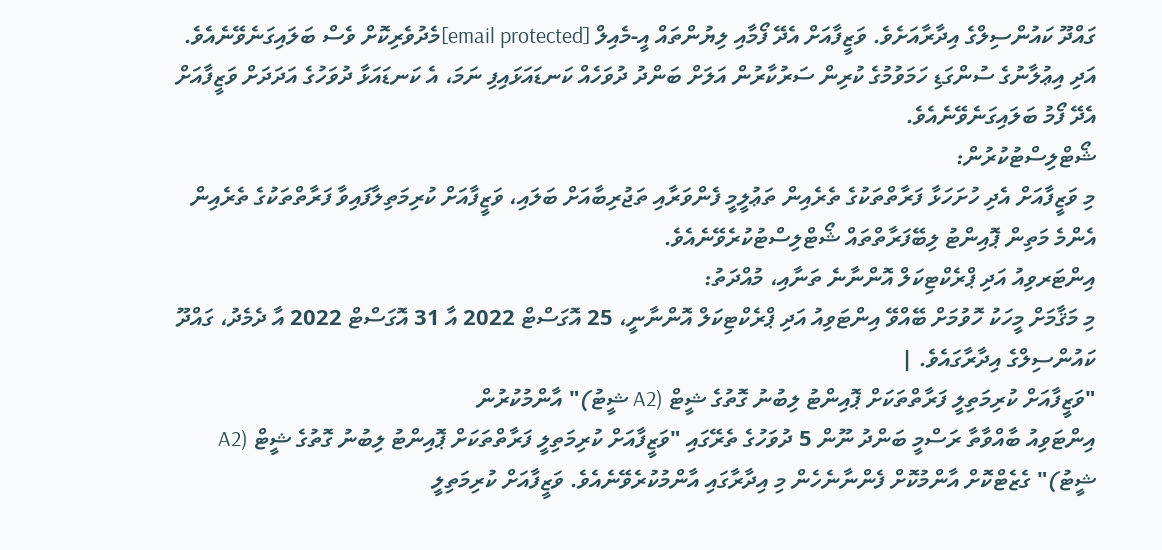ގައްދޫ ކައުންސިލްގެ އިދާރާއަށެވެ. ވަޒީފާއަށް އެދޭ ފޯމާއި ލިޔުންތައް އީ-މެއިލް [email protected]މެދުވެރިކޮށް ވެސް ބަލައިގަނެވޭނެއެވެ. އަދި އިޢުލާނުގެ ސުންގަޑި ހަމަވުމުގެ ކުރިން ސަރުކާރުން އަލަށް ބަންދު ދުވަހެއް ކަނޑައަޅައިފި ނަމަ، އެ ކަނޑައަޅާ ދުވަހުގެ އަދަދަށް ވަޒީފާއަށް އެދޭ ފޯމު ބަލައިގަނެވޭނެއެވެ.
ޝޯޓްލިސްޓުކުރުން:
މި ވަޒީފާއަށް އެދި ހުށަހަޅާ ފަރާތްތަކުގެ ތެރެއިން ތަޢުލީމީ ފެންވަރާއި ތަޖުރިބާއަށް ބަލައި، ވަޒީފާއަށް ކުރިމަތިލާފައިވާ ފަރާތްތަކުގެ ތެރެއިން އެންމެ މަތިން ޕޮއިންޓު ލިބޭފަރާތްތައް ޝޯޓްލިސްޓުކުރެވޭނެއެވެ.
އިންޓަރވިއު އަދި ޕްރެކްޓިކަލް އޮންނާނެ ތަނާއި، މުއްދަތު:
މި މަޤާމަށް މީހަކު ހޮވުމަށް ބޭއްވޭ އިންޓަވިއު އަދި ޕްރެކްޓިކަލް އޮންނާނީ، 25 އޮގަސްޓް 2022 އާ 31 އޮގަސްޓް 2022 އާ ދެމެދު، ގައްދޫ ކައުންސިލްގެ އިދާރާގައެވެ. |
"ވަޒީފާއަށް ކުރިމަތިލީ ފަރާތްތަކަށް ޕޮއިންޓު ލިބުނު ގޮތުގެ ޝީޓް (A2 ޝީޓު)" އާންމުކުރުން
އިންޓަވިއު ބާއްވާތާ ރަސްމީ ބަންދު ނޫން 5 ދުވަހުގެ ތެރޭގައި "ވަޒީފާއަށް ކުރިމަތިލީ ފަރާތްތަކަށް ޕޮއިންޓު ލިބުނު ގޮތުގެ ޝީޓް (A2 ޝީޓު)" ގެޒެޓްކޮށް އާންމުކޮށް ފެންނާނެހެން މި އިދާރާގައި އާންމުކުރެވޭނެއެވެ. ވަޒީފާއަށް ކުރިމަތިލީ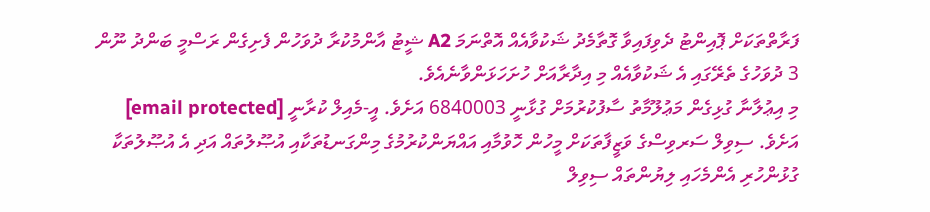ފަރާތްތަކަށް ޕޮއިންޓު ދެވިފައިވާ ގޮތާމެދު ޝަކުވާއެއް އޮތްނަމަ A2 ޝީޓު އާންމުކުރާ ދުވަހުން ފެށިގެން ރަސްމީ ބަންދު ނޫން 3 ދުވަހުގެ ތެރޭގައި އެ ޝަކުވާއެއް މި އިދާރާއަށް ހުށަހަޅަންވާނެއެވެ.
މި އިޢުލާނާ ގުޅިގެން މަޢުލޫމާތު ސާފުކުރުމަށް ގުޅާނީ 6840003 އަށެވެ. އީ-މެއިލް ކުރާނީ [email protected] އަށެވެ. ސިވިލް ސަރވިސްގެ ވަޒީފާތަކަށް މީހުން ހޮވުމާއި އައްޔަންކުރުމުގެ މިންގަނޑުތަކާއި އުޞޫލުތައް އަދި އެ އުޞޫލުތަކާ ގުޅުންހުރި އެންމެހައި ލިޔުންތައް ސިވިލް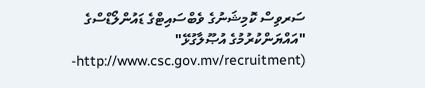ސަރވިސް ކޮމިޝަނުގެ ވެބްސައިޓްގެ ޑައުންލޯޑްސްގެ "އައްޔަންކުރުމުގެ އުޞޫލާގުޅޭ" (http://www.csc.gov.mv/recruitment-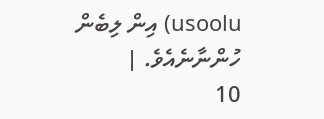usoolu) އިން ލިބެން ހުންނާނެއެވެ. |
10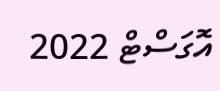އޮގަސްޓް 2022